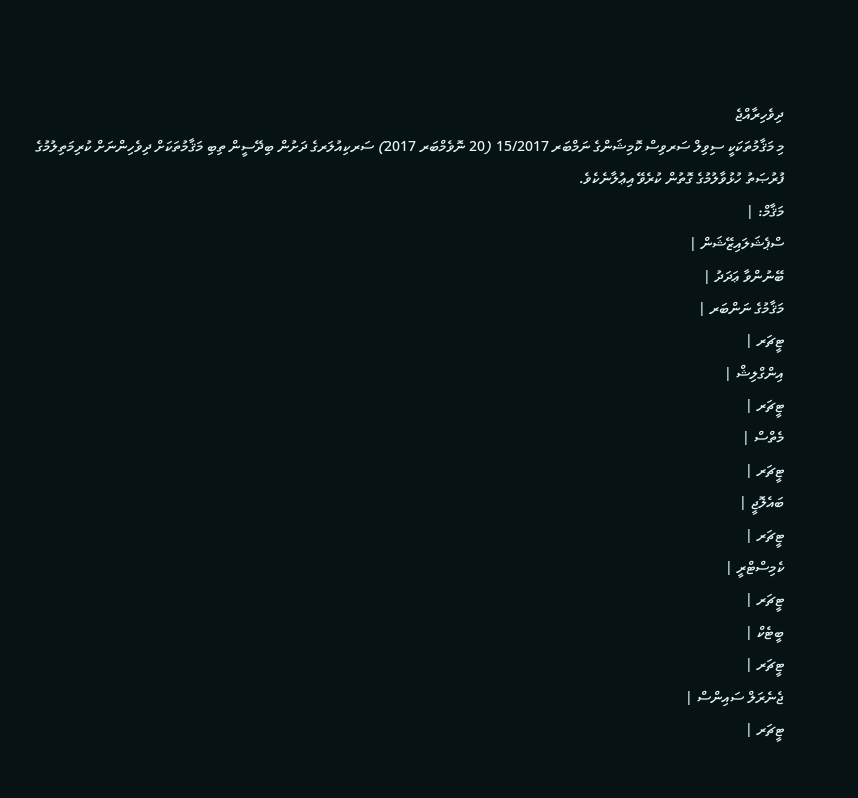ދިވެހިރާއްޖެ
މި މަޤާމުތަކަކީ ސިވިލް ސަރވިސް ކޮމިޝަންގެ ނަމްބަރ 15/2017 (20 ނޮވެމްބަރ 2017) ސަރކިއުލަރގެ ދަށުން ބިދޭސީން ތިބި މަޤާމުތަކަށް ދިވެހިންނަށް ކުރިމަތިލުމުގެ ފުރުޞަތު ހުޅުވާލުމުގެ ގޮތުން ކުރެވޭ އިޢުލާނެކެވެ.
މަޤާމް: |
ސްޕެޝަލައިޒޭޝަން |
ބޭނުންވާ ޢަދަދު |
މަޤާމުގެ ނަންބަރ |
ޓީޗަރ |
އިންގްލިޝް |
ޓީޗަރ |
މެތްސް |
ޓީޗަރ |
ބައެލޮޖީ |
ޓީޗަރ |
ކެމިސްޓްރީ |
ޓީޗަރ |
ބީޓެކް |
ޓީޗަރ |
ޖެނެރަލް ސައިންސް |
ޓީޗަރ |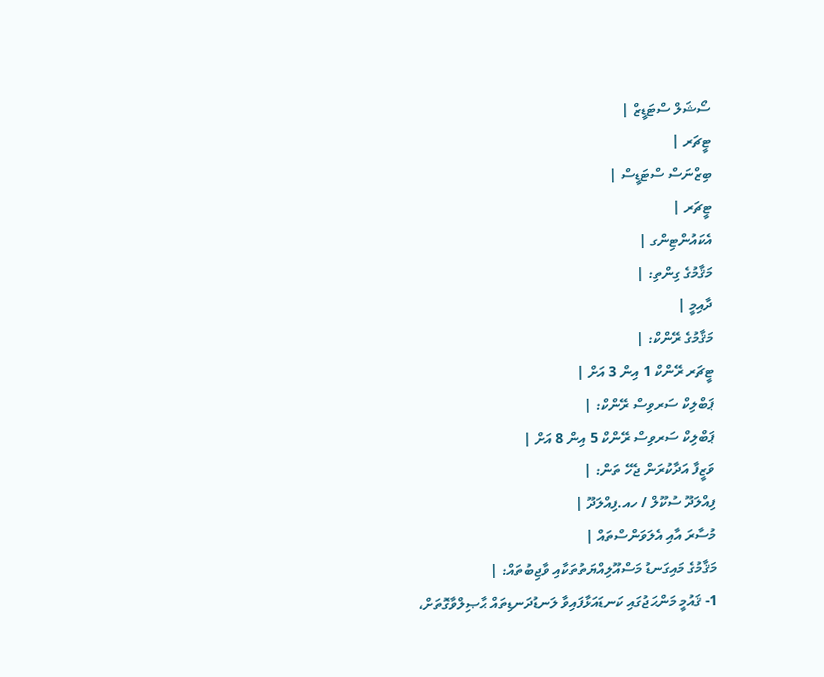ސޯޝަލް ސްޓަޑީޒް |
ޓީޗަރ |
ބިޒްނަސް ސްޓަޑީސް |
ޓީޗަރ |
އެކައުންޓިންގ |
މަޤާމުގެ ގިންތި: |
ދާއިމީ |
މަޤާމުގެ ރޭންކް: |
ޓީޗަރ ރޭންކް 1 އިން 3 އަށް |
ޕަބްލިކް ސަރވިސް ރޭންކް: |
ޕަބްލިކް ސަރވިސް ރޭންކް 5 އިން 8 އަށް |
ވަޒީފާ އަދާކުރަން ޖެހޭ ތަން: |
ފިއްލަދޫ ސުކޫލް / ހއ.ފިއްލަދޫ |
މުސާރަ އާއި އެލަވަންސްތައް |
މަޤާމުގެ މައިގަނޑު މަސްއޫލިއްޔަތުތަކާއި ވާޖިބުތައް: |
1- ޤައުމީ މަންޙަޖުގައި ކަނޑައަޅާފައިވާ ލަނޑުދަނޑިތައް ޙާޞިލްވާގޮތަށް،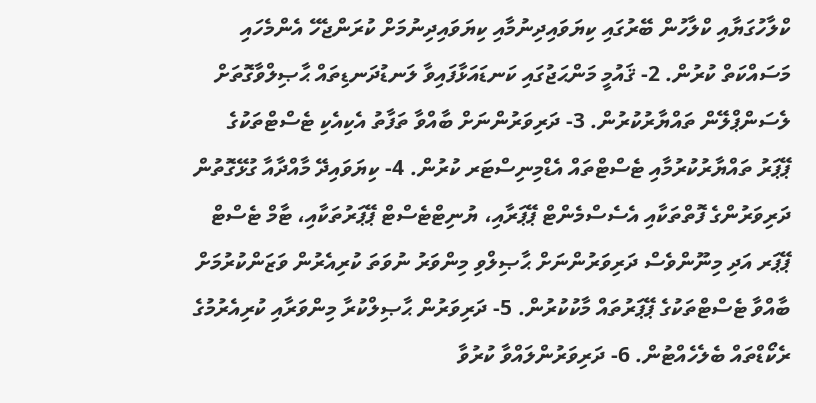ކްލާހުގަޔާއި ކްލާހުން ބޭރުގައި ކިޔަވައިދިނުމާއި ކިޔަވައިދިނުމަށް ކުރަންޖެހޭ އެންމެހައި މަސައްކަތް ކުރުން. 2- ޤައުމީ މަންޙަޖުގައި ކަނޑައަޅާފައިވާ ލަނޑުދަނޑިތައް ޙާޞިލްވާގޮތަށް ލެސަންޕްލޭން ތައްޔާރުކުރުން. 3- ދަރިވަރުންނަށް ބާއްވާ ތަފާތު އެކިއެކި ޓެސްޓްތަކުގެ ޕޭޕަރު ތައްޔާރުކުރުމާއި ޓެސްޓްތައް އެޑްމިނިސްޓަރ ކުރުން. 4- ކިޔަވައިދޭ މާއްދާއާ ގުޅޭގޮތުން ދަރިވަރުންގެ ފޮތްތަކާއި އެސެސްމެންޓް ޕޭޕަރާއި، ޔުނިޓްޓެސްޓް ޕޭޕަރުތަކާއި، ޓާމް ޓެސްޓް ޕޭޕަރ އަދި މިނޫންވެސް ދަރިވަރުންނަށް ޙާޞިލްވި މިންވަރު ނުވަތަ ކުރިއެރުން ވަޒަންކުރުމަށް ބާއްވާ ޓެސްޓްތަކުގެ ޕޭޕަރުތައް މާކުކުރުން. 5- ދަރިވަރުން ޙާޞިލްކުރާ މިންވަރާއި ކުރިއެރުމުގެ ރެކޯޑްތައް ބެލެހެއްޓުން. 6- ދަރިވަރުންލައްވާ ކުރުވާ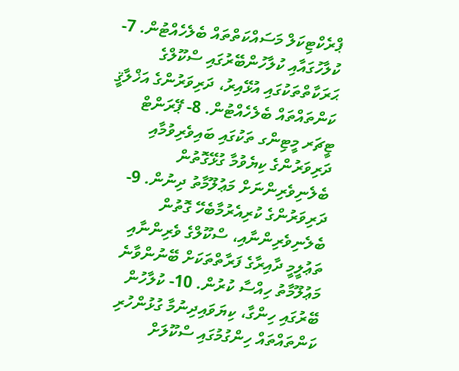ޕްރެކްޓިކަލް މަސައްކަތްތައް ބެލެހެއްޓުން. 7- ކުލާހުގައާއި ކުލާހުންބޭރުގައި ސްކޫލްގެ ޙަރަކާތްތަކުގައި އުޅޭއިރު، ދަރިވަރުންގެ އަޚްލާޤީ ކަންތައްތައް ބެލެހެއްޓުން. 8- ޕޭރަންޓް ޓީޗަރ މީޓިންގ ތަކުގައި ބައިވެރިވުމާއި ދަރިވަރުންގެ ކިޔެވުމާ ގުޅޭގޮތުން ބެލެނިވެރިންނަށް މަޢުލޫމާތު ދިނުން. 9- ދަރިވަރުންގެ ކުރިއެރުމާބެހޭ ގޮތުން ބެލެނިވެރިންނާއި، ސްކޫލްގެ ވެރިންނާއި ތަޢުލީމީ ދާއިރާގެ ފަރާތްތަކަށް ބޭނުންވާނެ މަޢުލޫމާތު ހިއްސާ ކުރުން. 10- ކުލާހުން ބޭރުގައި ހިންގާ، ކިޔަވައިދިނުމާ ގުޅުންހުރި ކަންތައްތައް ހިންގުމުގައި ސްކޫލަށް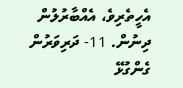އެހީތެރިވެ، އެއްބާރުލުން ދިނުން. 11- ދަރިވަރުން ގެންގުޅޭ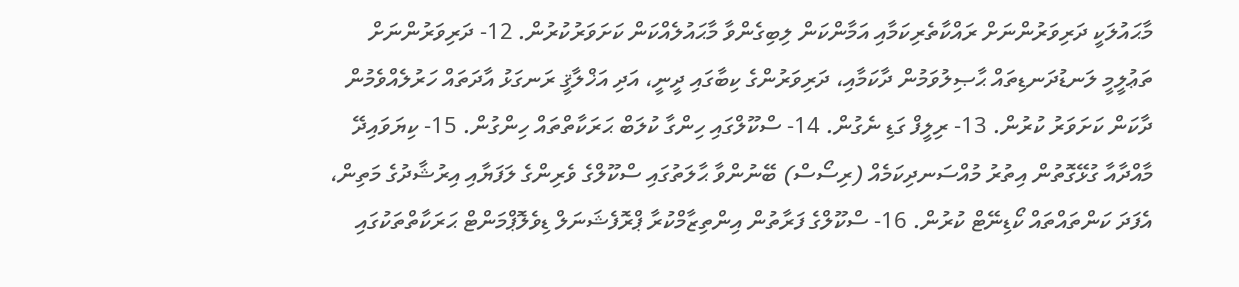މާޙައުލަކީ ދަރިވަރުންނަށް ރައްކާތެރިކަމާއި އަމާންކަން ލިބިގެންވާ މާޙައުލެއްކަން ކަށަވަރުކުރުން. 12- ދަރިވަރުންނަށް ތަޢުލީމީ ލަނޑުދަނޑިތައް ޙާޞިލުވަމުން ދާކަމާއި، ދަރިވަރުންގެ ކިބާގައި ދީނީ، އަދި އަޚްލާޤީ ރަނގަޅު އާދަތައް ހަރުލެއްވެމުން ދާކަން ކަށަވަރު ކުރުން. 13- ރިލީފް ގަޑި ނެގުން. 14- ސްކޫލްގައި ހިންގާ ކުލަބް ޙަރަކާތްތައް ހިންގުން. 15- ކިޔަވައިދޭ މާއްދާއާ ގުޅޭގޮތުން އިތުރު މުއްސަނދިކަމެއް (ރިސޯސް) ބޭނުންވާ ޙާލަތުގައި ސްކޫލްގެ ވެރިންގެ ލަފަޔާއި އިރުޝާދުގެ މަތިން، އެފަދަ ކަންތައްތައް ކޯޑިނޭޓް ކުރުން. 16- ސްކޫލްގެ ފަރާތުން އިންތިޒާމްކުރާ ޕްރޮފެޝަނަލް ޑިވެލޮޕްމަންޓް ޙަރަކާތްތަކުގައި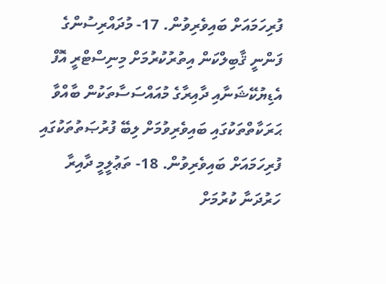ފުރިހަމައަށް ބައިވެރިވުން. 17- މުދައްރިސުންގެ ފަންނީ ޤާބިލްކަން އިތުރުކުރުމަށް މިނިސްޓްރީ އޮފް އެޑިޔުކޭޝަނާއި ދާއިރާގެ މުއައްސަސާތަކުން ބާއްވާ ޙަރަކާތްތަކުގައި ބައިވެރިވުމަށް ލިބޭ ފުރުޞަތުތަކުގައި ފުރިހަމައަށް ބައިވެރިވުން. 18- ތަޢުލީމީ ދާއިރާ ހަރުދަނާ ކުރުމަށް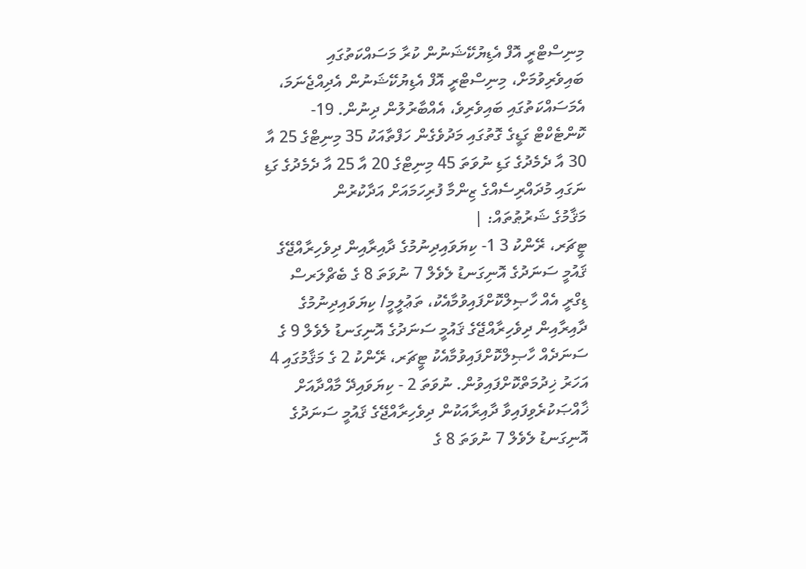މިނިސްޓްރީ އޮފް އެޑިޔުކޭޝަނުން ކުރާ މަސައްކަތުގައި ބައިވެރިވުމަށް، މިނިސްޓްރީ އޮފް އެޑިޔުކޭޝަނުން އެދިއްޖެނަމަ، އެމަސައްކަތުގައި ބައިވެރިވެ، އެއްބާރުލުން ދިނުން. 19- ކޮންޓެކްޓް ގަޑީގެ ގޮތުގައި މަދުވެގެން ހަފްތާއަކު 35 މިނިޓްގެ 25 އާ 30 އާ ދެމެދުގެ ގަޑި ނުވަތަ 45 މިނިޓްގެ 20 އާ 25 އާ ދެމެދުގެ ގަޑި ނަގައި މުދައްރިސެއްގެ ޒިންމާ ފުރިހަމައަށް އަދާކުރުން
މަޤާމުގެ ޝަރުޠުތައް: |
ޓީޗަރ، ރޭންކު 3 1- ކިޔަވައިދިނުމުގެ ދާއިރާއިން ދިވެހިރާއްޖޭގެ ޤައުމީ ސަނަދުގެ އޮނިގަނޑު ލެވެލް 7 ނުވަތަ 8 ގެ ބެޗްލަރސް ޑިގްރީ އެއް ހާޞިލްކޮށްފައިވުމާއެކު، ތަޢުލީމީ/ ކިޔަވައިދިނުމުގެ ދާއިރާއިން ދިވެހިރާއްޖޭގެ ޤައުމީ ސަނަދުގެ އޮނިގަނޑު ލެވެލް 9 ގެ ސަނަދެއް ހާޞިލްކޮށްފައިވުމާއެކު ޓީޗަރ، ރޭންކު 2 ގެ މަޤާމުގައި 4 އަހަރު ޚިދުމަތްކޮށްފައިވުން. ނުވަތަ 2 - ކިޔަވައިދޭ މާއްދާއަށް ޚާއްޞަކުރެވިފައިވާ ދާއިރާއަކުން ދިވެހިރާއްޖޭގެ ޤައުމީ ސަނަދުގެ އޮނިގަނޑު ލެވެލް 7 ނުވަތަ 8 ގެ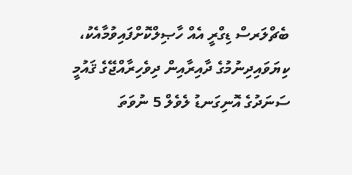ބެޗްލަރސް ޑިގްރީ އެއް ހާޞިލްކޮށްފައިވުމާއެކު، ކިޔަވައިދިނުމުގެ ދާއިރާއިން ދިވެހިރާއްޖޭގެ ޤައުމީ ސަނަދުގެ އޮނިގަނޑު ލެވެލް 5 ނުވަތަ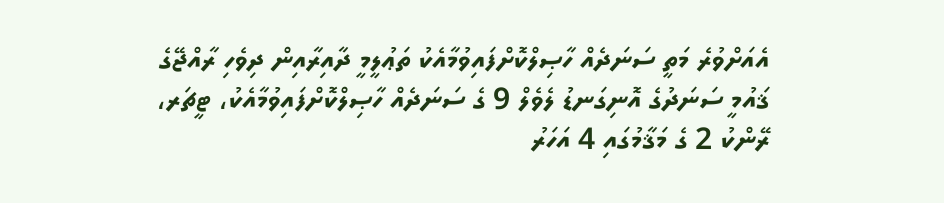އެއަށްވުރެ މަތީ ސަނަދެއް ހާޞިލްކޮށްފައިވުމާއެކު ތަޢުލީމީ ދާއިރާއިން ދިވެހި ރާއްޖޭގެ ޤައުމީ ސަނަދުގެ އޮނިގަނޑު ލެވެލް 9 ގެ ސަނަދެއް ހާޞިލްކޮށްފައިވުމާއެކު، ޓީޗަރ، ރޭންކު 2 ގެ މަޤާމުގައި 4 އަހަރު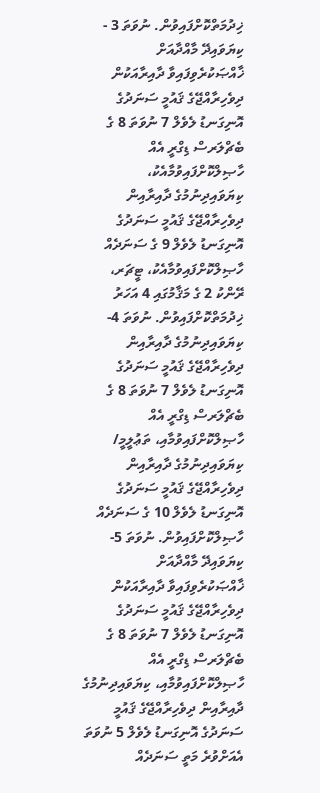ޚިދުމަތްކޮށްފައިވުން. ނުވަތަ 3 - ކިޔަވައިދޭ މާއްދާއަށް ޚާއްޞަކުރެވިފައިވާ ދާއިރާއަކުން ދިވެހިރާއްޖޭގެ ޤައުމީ ސަނަދުގެ އޮނިގަނޑު ލެވެލް 7 ނުވަތަ 8 ގެ ބެޗްލަރސް ޑިގްރީ އެއް ހާޞިލްކޮށްފައިވުމާއެކު، ކިޔަވައިދިނުމުގެ ދާއިރާއިން ދިވެހިރާއްޖޭގެ ޤައުމީ ސަނަދުގެ އޮނިގަނޑު ލެވެލް 9 ގެ ސަނަދެއް ހާޞިލްކޮށްފައިވުމާއެކު، ޓީޗަރ، ރޭންކު 2 ގެ މަޤާމުގައި 4 އަހަރު ޚިދުމަތްކޮށްފައިވުން. ނުވަތަ 4- ކިޔަވައިދިނުމުގެ ދާއިރާއިން ދިވެހިރާއްޖޭގެ ޤައުމީ ސަނަދުގެ އޮނިގަނޑު ލެވެލް 7 ނުވަތަ 8 ގެ ބެޗްލަރސް ޑިގްރީ އެއް ހާޞިލްކޮށްފައިވުމާއި، ތަޢުލީމީ/ ކިޔަވައިދިނުމުގެ ދާއިރާއިން ދިވެހިރާއްޖޭގެ ޤައުމީ ސަނަދުގެ އޮނިގަނޑު ލެވެލް 10 ގެ ސަނަދެއް ހާޞިލްކޮށްފައިވުން. ނުވަތަ 5- ކިޔަވައިދޭ މާއްދާއަށް ޚާއްޞަކުރެވިފައިވާ ދާއިރާއަކުން ދިވެހިރާއްޖޭގެ ޤައުމީ ސަނަދުގެ އޮނިގަނޑު ލެވެލް 7 ނުވަތަ 8 ގެ ބެޗްލަރސް ޑިގްރީ އެއް ހާޞިލްކޮށްފައިވުމާއި، ކިޔަވައިދިނުމުގެ ދާއިރާއިން ދިވެހިރާއްޖޭގެ ޤައުމީ ސަނަދުގެ އޮނިގަނޑު ލެވެލް 5 ނުވަތަ އެއަށްވުރެ މަތީ ސަނަދެއް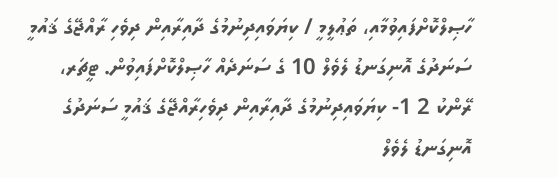ހާޞިލްކޮށްފައިވުމާއި، ތަޢުލީމީ / ކިޔަވައިދިނުމުގެ ދާއިރާއިން ދިވެހި ރާއްޖޭގެ ޤައުމީ ސަނަދުގެ އޮނިގަނޑު ލެވެލް 10 ގެ ސަނަދެއް ހާޞިލްކޮށްފައިވުން. ޓީޗަރ، ރޭންކު 2 1- ކިޔަވައިދިނުމުގެ ދާއިރާއިން ދިވެހިރާއްޖޭގެ ޤައުމީ ސަނަދުގެ އޮނިގަނޑު ލެވެލް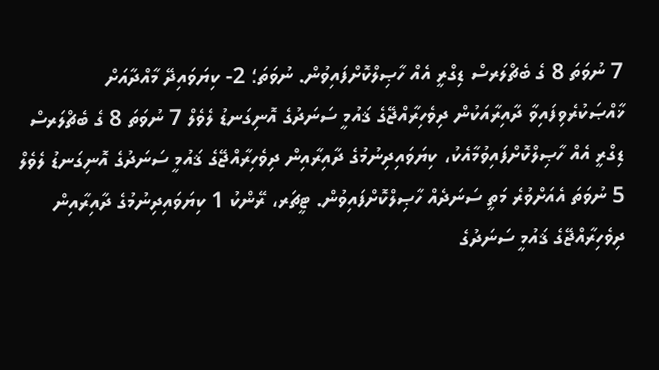7 ނުވަތަ 8 ގެ ބެޗްލަރސް ޑިގްރީ އެއް ހާޞިލްކޮށްފައިވުން. ނުވަތަ؛ 2- ކިޔަވައިދޭ މާއްދާއަށް ޚާއްޞަކުރެވިފައިވާ ދާއިރާއަކުން ދިވެހިރާއްޖޭގެ ޤައުމީ ސަނަދުގެ އޮނިގަނޑު ލެވެލް 7 ނުވަތަ 8 ގެ ބެޗްލަރސް ޑިގްރީ އެއް ހާޞިލްކޮށްފައިވުމާއެކު، ކިޔަވައިދިނުމުގެ ދާއިރާއިން ދިވެހިރާއްޖޭގެ ޤައުމީ ސަނަދުގެ އޮނިގަނޑު ލެވެލް 5 ނުވަތަ އެއަށްވުރެ މަތީ ސަނަދެއް ހާޞިލްކޮށްފައިވުން. ޓީޗަރ، ރޭންކު 1 ކިޔަވައިދިނުމުގެ ދާއިރާއިން ދިވެހިރާއްޖޭގެ ޤައުމީ ސަނަދުގެ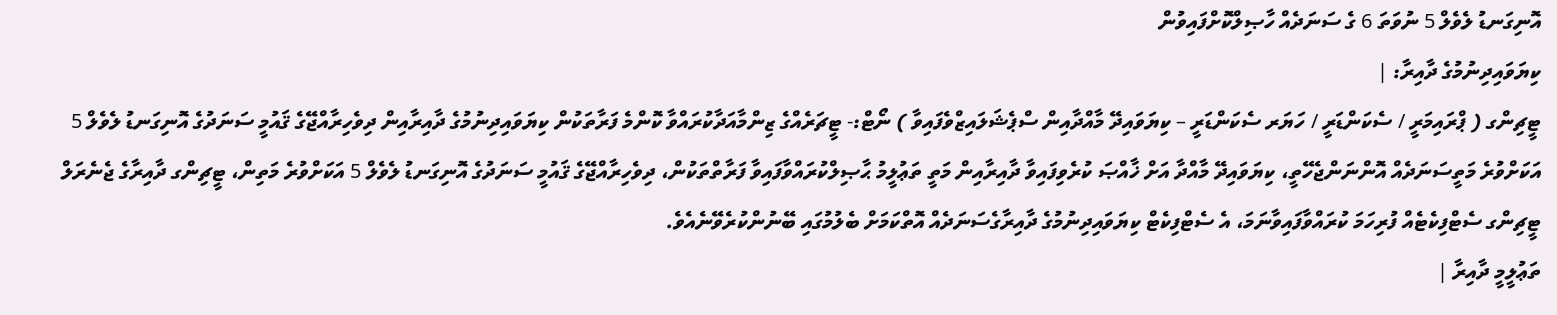އޮނިގަނޑު ލެވެލް 5 ނުވަތަ 6 ގެ ސަނަދެއް ހާޞިލްކޮށްފައިވުން
ކިޔަވައިދިނުމުގެ ދާއިރާ: |
ޓީޗިންގ ( ޕްރައިމަރީ / ސެކަންޑަރީ / ހަޔަރ ސެކަންޑަރީ – ކިޔަވައިދޭ މާއްދާއިން ސްޕެޝަލައިޒްވެފައިވާ ) ނޯޓް:- ޓީޗަރެއްގެ ޒިންމާއަދާކުރައްވާ ކޮންމެ ފަރާތަކުން ކިޔަވައިދިނުމުގެ ދާއިރާއިން ދިވެހިރާއްޖޭގެ ޤައުމީ ސަނަދުގެ އޮނިގަނޑު ލެވެލް 5 އަކަށްވުރެ މަތީސަނަދެއް އޮންނަންޖެހޭތީ، ކިޔަވައިދޭ މާއްދާ އަށް ޚާއްޞަ ކުރެވިފައިވާ ދާއިރާއިން މަތީ ތަޢުލީމު ޙާޞިލްކުރައްވާފައިވާ ފަރާތްތަކުން، ދިވެހިރާއްޖޭގެ ޤައުމީ ސަނަދުގެ އޮނިގަނޑު ލެވެލް 5 އަކަށްވުރެ މަތިން، ޓީޗިންގ ދާއިރާގެ ޖެނެރަލް ޓީޗިންގ ސެޓްފިކެޓެއް ފުރިހަމަ ކުރައްވާފައިވާނަމަ، އެ ސެޓްފިކެޓް ކިޔަވައިދިނުމުގެ ދާއިރާގެސަނަދެއް އޮތްކަމަށް ބެލުމުގައި ބޭނުންކުރެވޭނެއެވެ.
ތަޢުލީމީ ދާއިރާ |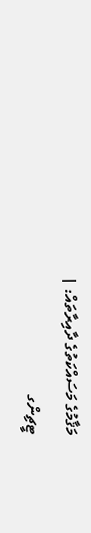މަޤާމުގެ މަސައްކަތުގެ ދާއިރާތައް: |
ޓީޗިންގ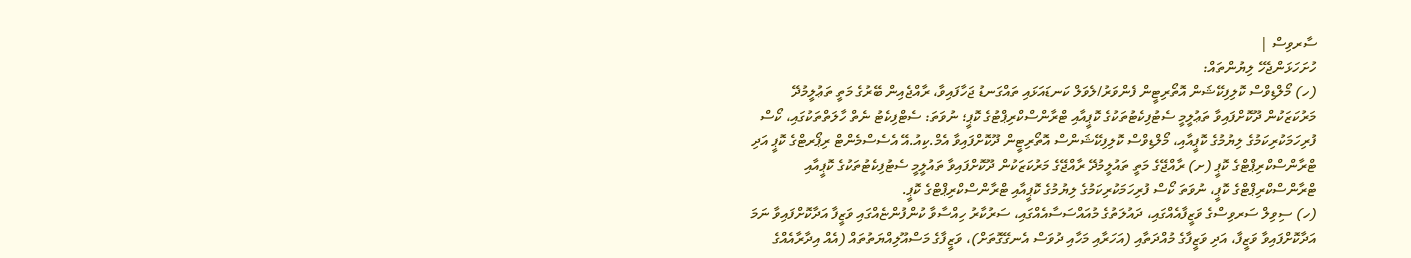ސާރވިސް |
ހުށަހަޅަންޖެހޭ ލިޔުންތައް:
(ހ) މޯލްޑިވްސް ކޮލިފިކޭޝަން އޮތޯރިޓީން ފެންވަރު/ލެވަލް ކަނޑައަޅައި ތައްގަނޑު ޖަހާފައިވާ، ރާއްޖެއިން ބޭރުގެ މަތީ ތަޢުލީމުދޭ މަރުކަޒަކުން ދޫކޮށްފައިވާ ތަޢުލީމީ ސެޓުފިކެޓުތަކުގެ ކޮޕީއާއި ޓްރާންސްކްރިޕްޓުގެ ކޮޕީ؛ ނުވަތަ: ސެޓްފިކެޓު ނެތް ހާލަތްތަކުގައި، ކޯސް ފުރިހަމަކުރިކަމުގެ ލިޔުމުގެ ކޮޕީއާއި، މޯލްޑިވްސް ކޮލިފިކޭޝަންސް އޮތޯރިޓީން ދޫކޮށްފައިވާ އެމް.ކިއު.އޭ އެސެސްމެންޓް ރިޕޯރޓްގެ ކޮޕީ އަދި ޓްރާންސްކްރިޕްޓްގެ ކޮޕީ (ށ) ރާއްޖޭގެ މަތީ ތައުލީމުދޭ ރާއްޖޭގެ މަރުކަޒަކުން ދޫކޮށްފައިވާ ތައުލީމީ ސެޓުފިކެޓުތަކުގެ ކޮޕީއާއި ޓްރާންސްކްރިޕްޓްގެ ކޮޕީ، ނުވަތަ ކޯސް ފުރިހަމަކުރިކަމުގެ ލިޔުމުގެ ކޮޕީއާއި ޓްރާންސްކްރިޕްޓްގެ ކޮޕީ.
(ހ) ސިވިލް ސަރވިސްގެ ވަޒީފާއެއްގައި، ދައުލަތުގެ މުއައްސަސާއެއްގައި، ސަރުކާރު ހިއްސާވާ ކުންފުންޏެއްގައި ވަޒީފާ އަދާކޮށްފައިވާ ނަމަ އަދާކޮށްފައިވާ ވަޒީފާ، އަދި ވަޒީފާގެ މުއްދަތާއި (އަހަރާއި މަހާއި ދުވަސް އެނގޭގޮތަށް)، ވަޒީފާގެ މަސްއޫލިއްޔަތުތައް (އެއް އިދާރާއެއްގެ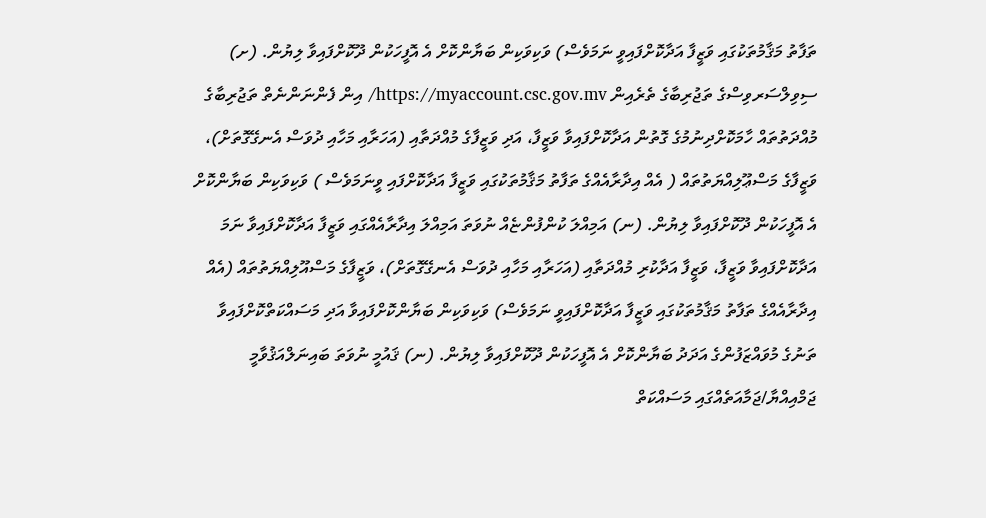ތަފާތު މަޤާމުތަކުގައި ވަޒީފާ އަދާކޮށްފައިވީ ނަމަވެސް) ވަކިވަކިން ބަޔާންކޮށް އެ އޮފީހަކުން ދޫކޮށްފައިވާ ލިޔުން. (ށ) ސިވިލްސަރވިސްގެ ތަޖުރިބާގެ ތެރެއިން https://myaccount.csc.gov.mv/ އިން ފެންނަންނެތް ތަޖުރިބާގެ މުއްދަތުތައް ހާމަކޮށްދިނުމުގެ ގޮތުން އަދާކޮށްފައިވާ ވަޒީފާ، އަދި ވަޒީފާގެ މުއްދަތާއި (އަހަރާއި މަހާއި ދުވަސް އެނގޭގޮތަށް)، ވަޒީފާގެ މަސްޢޫލިއްޔަތުތައް ( އެއް އިދާރާއެއްގެ ތަފާތު މަޤާމުތަކުގައި ވަޒީފާ އަދާކޮށްފައި ވީނަމަވެސް ) ވަކިވަކިން ބަޔާންކޮށް އެ އޮފީހަކުން ދޫކޮށްފައިވާ ލިޔުން. (ނ) އަމިއްލަ ކުންފުންޏެއް ނުވަތަ އަމިއްލަ އިދާރާއެއްގައި ވަޒީފާ އަދާކޮށްފައިވާ ނަމަ އަދާކޮށްފައިވާ ވަޒީފާ، ވަޒީފާ އަދާކުރި މުއްދަތާއި (އަހަރާއި މަހާއި ދުވަސް އެނގޭގޮތަށް)، ވަޒީފާގެ މަސްއޫލިއްޔަތުތައް (އެއް އިދާރާއެއްގެ ތަފާތު މަޤާމުތަކުގައި ވަޒީފާ އަދާކޮށްފައިވީ ނަމަވެސް) ވަކިވަކިން ބަޔާންކޮށްފައިވާ އަދި މަސައްކަތްކޮށްފައިވާ ތަނުގެ މުވައްޒަފުންގެ އަދަދު ބަޔާންކޮށް އެ އޮފީހަކުން ދޫކޮށްފައިވާ ލިޔުން. (ނ) ޤައުމީ ނުވަތަ ބައިނަލްއަޤުވާމީ ޖަމްއިއްޔާ/ޖަމާއަތެއްގައި މަސައްކަތް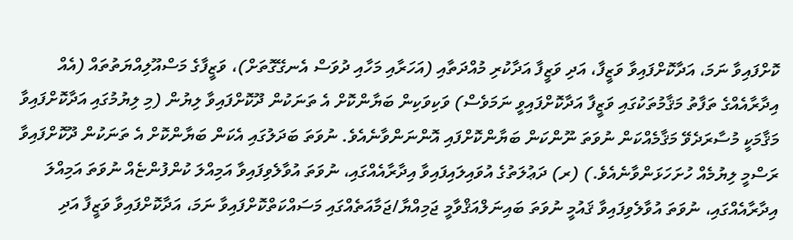ކޮށްފައިވާ ނަމަ، އަދާކޮށްފައިވާ ވަޒީފާ، އަދި ވަޒީފާ އަދާކުރި މުއްދަތާއި (އަހަރާއި މަހާއި ދުވަސް އެނގޭގޮތަށް)، ވަޒީފާގެ މަސްއޫލިއްޔަތުތައް (އެއް އިދާރާއެއްގެ ތަފާތު މަޤާމުތަކުގައި ވަޒީފާ އަދާކޮށްފައިވީ ނަމަވެސް) ވަކިވަކިން ބަޔާންކޮށް އެ ތަނަކުން ދޫކޮށްފައިވާ ލިޔުން (މި ލިޔުމުގައި އަދާކޮށްފައިވާ މަޤާމަކީ މުސާރަދެވޭ މަޤާމެއްކަން ނުވަތަ ނޫންކަން ބަޔާންކޮށްފައި އޮންނަންވާނެއެވެ. ނުވަތަ ބަދަލުގައި އެކަން ބަޔާންކޮށް އެ ތަނަކުން ދޫކޮށްފައިވާ ރަސްމީ ލިޔުމެއް ހުށަހަޅަންވާނެއެވެ.) (ރ) ދަޢުލަތުގެ އުވައިލައިފައިވާ އިދާރާއެއްގައި، ނުވަތަ އުވާލެވިފައިވާ އަމިއްލަ ކުންފުންޏެއް ނުވަތަ އަމިއްލަ އިދާރާއެއްގައި، ނުވަތަ އުވާލެވިފައިވާ ޤައުމީ ނުވަތަ ބައިނަލްއަޤްވާމީ ޖަމިއްޔާ/ޖަމާއަތެއްގައި މަސައްކަތްކޮށްފައިވާ ނަމަ، އަދާކޮށްފައިވާ ވަޒީފާ އަދި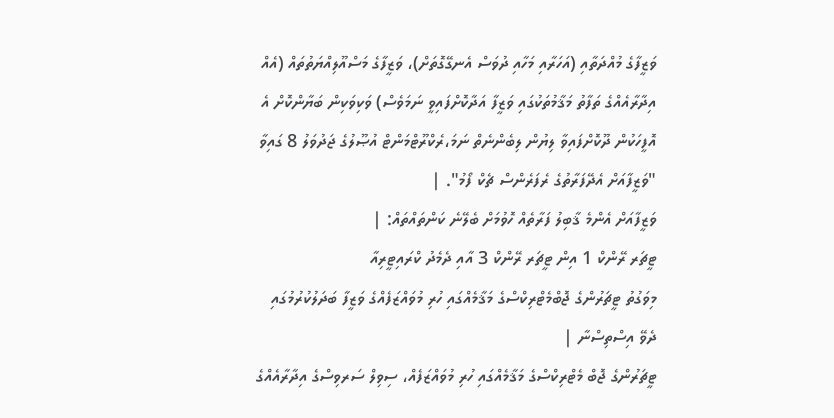ވަޒީފާގެ މުއްދަތާއި (އަހަރާއި މަހާއި ދުވަސް އެނގޭގޮތަށް)، ވަޒީފާގެ މަސްއޫލިއްޔަތުތައް (އެއް އިދާރާއެއްގެ ތަފާތު މަޤާމުތަކުގައި ވަޒީފާ އަދާކޮށްފައިވީ ނަމަވެސް) ވަކިވަކިން ބަޔާންކޮށް އެ އޮފީހަކުން ދޫކޮށްފައިވާ ލިޔުން ލިބެންނެތް ނަމަ،ރެކްރޫޓްމަންޓް އުޞޫލުގެ ޖަދުވަލު 8 ގައިވާ "ވަޒީފާއަށް އެދޭފަރާތުގެ ރެފަރެންސް ޗެކް ފޯމު". |
ވަޒީފާއަށް އެންމެ ޤާބިލު ފަރާތެއް ހޮވުމަށް ބެލޭނެ ކަންތައްތައް: |
ޓީޗަރ ރޭންކް 1 އިން ޓީޗަރ ރޭންކް 3 އާއި ދެމެދު ކްރައިޓީރިއާ
މިވަގުތު ޓީޗަރުންގެ ޖޮބްމެޓްރިކްސްގެ މަޤާމެއްގައި ހުރި މުވައްޒަފެއްގެ ވަޒީފާ ބަދަލުކުރުމުގައި ދެވޭ އިސްތިސްނާ |
ޓީޗަރުންގެ ޖޮބް މެޓްރިކްސްގެ މަޤާމެއްގައި ހުރި މުވައްޒަފެއް، ސިވިލް ސަރވިސްގެ އިދާރާއެއްގެ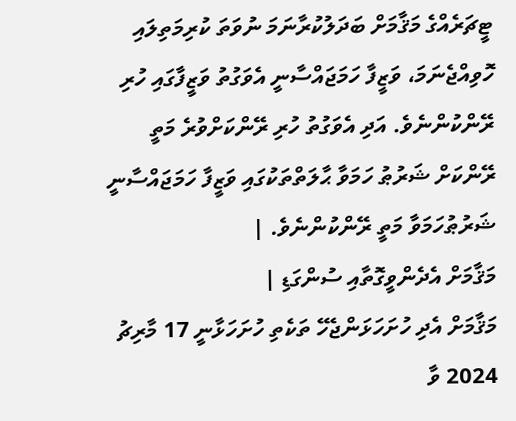ޓީޗަރެއްގެ މަޤާމަށް ބަދަލުކުރާނަމަ ނުވަތަ ކުރިމަތިލައި ހޮވިއްޖެނަމަ، ވަޒީފާ ހަމަޖައްސާނީ އެވަގުތު ވަޒީފާގައި ހުރި ރޭންކުންނެވެ. އަދި އެވަގުތު ހުރި ރޭންކަށްވުރެ މަތީ ރޭންކަށް ޝަރުޠު ހަމަވާ ޙާލަތްތަކުގައި ވަޒީފާ ހަމަޖައްސާނީ ޝަރުޠުހަމަވާ މަތީ ރޭންކުންނެވެ. |
މަޤާމަށް އެދެންވީގޮތާއި ސުންގަޑި |
މަޤާމަށް އެދި ހުށަހަޅަންޖެހޭ ތަކެތި ހުށަހަޅާނީ 17 މާރިޗު 2024 ވާ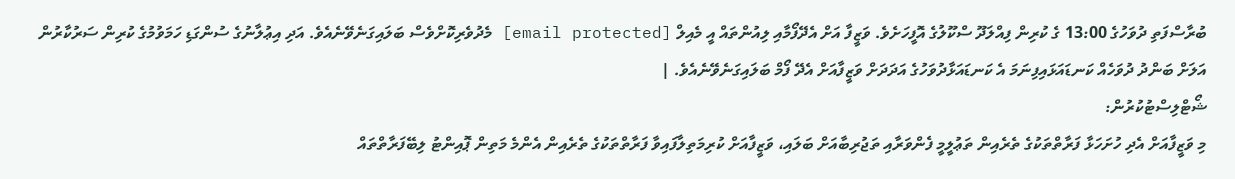ބުރާސްފަތި ދުވަހުގެ 13:00 ގެ ކުރިން ފިއްލަދޫ ސްކޫލުގެ އޮފީހަށެވެ. ވަޒީފާ އަށް އެދޭފޯމާއި ލިއުންތައް އީ މެއިލް [email protected] މެދުވެރިކޮށްވެސް ބަލައިގަނެވޭނެއެވެ. އަދި އިޢުލާނުގެ ސުންގަޑި ހަމަވުމުގެ ކުރިން ސަރުކާރުން އަލަށް ބަންދު ދުވަހެއް ކަނޑައަޅައިފިނަމަ އެ ކަނޑައަޅާދުވަހުގެ އަދަދަށް ވަޒީފާއަށް އެދޭ ފޯމް ބަލައިގަނެވޭނެއެވެ. |
ޝޯޓްލިސްޓުކުރުން:
މި ވަޒީފާއަށް އެދި ހުށަހަޅާ ފަރާތްތަކުގެ ތެރެއިން ތަޢުލީމީ ފެންވަރާއި ތަޖުރިބާއަށް ބަލައި، ވަޒީފާއަށް ކުރިމަތިލާފައިވާ ފަރާތްތަކުގެ ތެރެއިން އެންމެ މަތިން ޕޮއިންޓު ލިބޭފަރާތްތައް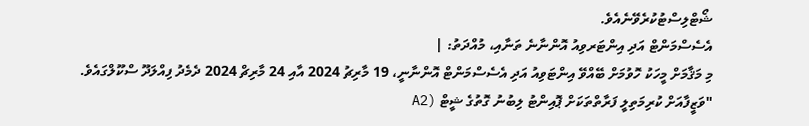ޝޯޓްލިސްޓުކުރެވޭނެއެވެ.
އެސެސްމަންޓް އަދި އިންޓަރވިއު އޮންނާނެ ތަނާއި، މުއްދަތު: |
މި މަޤާމަށް މީހަކު ހޮވުމަށް ބޭއްވޭ އިންޓަވިއު އަދި އެސެސްމަންޓް އޮންނާނީ، 19 މާރިޗު 2024 އާއި 24 މާރިޗް 2024 ދެމެދު ފިއްލަދޫ ސްކޫލްގައެވެ.
"ވަޒީފާއަށް ކުރިމަތިލީ ފަރާތްތަކަށް ޕޮއިންޓު ލިބުނު ގޮތުގެ ޝީޓް (A2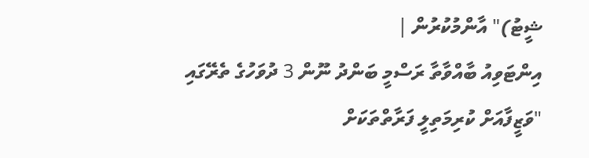ޝީޓު)" އާންމުކުރުން |
އިންޓަވިއު ބާއްވާތާ ރަސްމީ ބަންދު ނޫން 3 ދުވަހުގެ ތެރޭގައި "ވަޒީފާއަށް ކުރިމަތިލީ ފަރާތްތަކަށް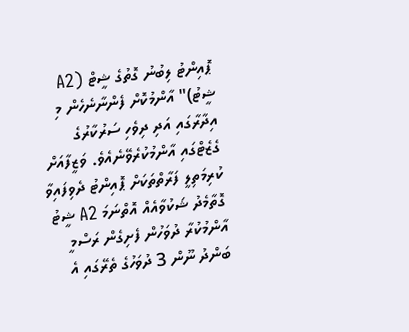ޕޮއިންޓު ލިބުނު ގޮތުގެ ޝީޓް (A2 ޝީޓު)" އާންމުކޮށް ފެންނާނެހެން މި އިދާރާގައި އަދި ދިވެހި ސަރުކާރުގެ ގެޒެޓްގައި އާންމުކުރެވޭނެއެވެ. ވަޒީފާއަށް ކުރިމަތިލީ ފަރާތްތަކަށް ޕޮއިންޓު ދެވިފައިވާ ގޮތާމެދު ޝަކުވާއެއް އޮތްނަމަ A2 ޝީޓު އާންމުކުރާ ދުވަހުން ފެށިގެން ރަސްމީ ބަންދު ނޫން 3 ދުވަހުގެ ތެރޭގައި އެ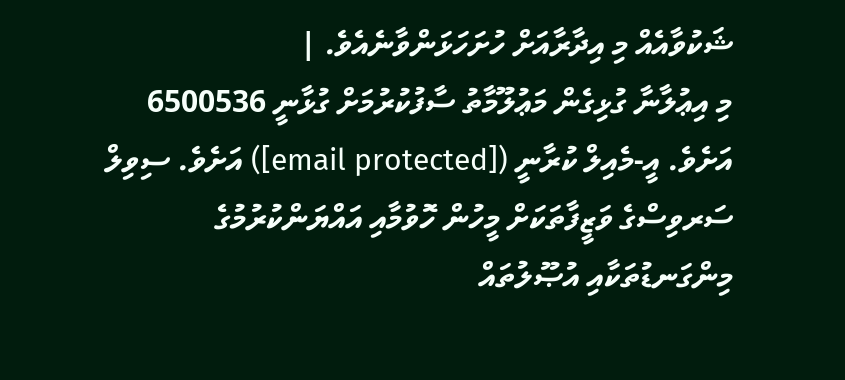ޝަކުވާއެއް މި އިދާރާއަށް ހުށަހަޅަންވާނެއެވެ. |
މި އިޢުލާނާ ގުޅިގެން މަޢުލޫމާތު ސާފުކުރުމަށް ގުޅާނީ 6500536 އަށެވެ. އީ-މެއިލް ކުރާނީ ([email protected]) އަށެވެ. ސިވިލް ސަރވިސްގެ ވަޒީފާތަކަށް މީހުން ހޮވުމާއި އައްޔަންކުރުމުގެ މިންގަނޑުތަކާއި އުޞޫލުތައް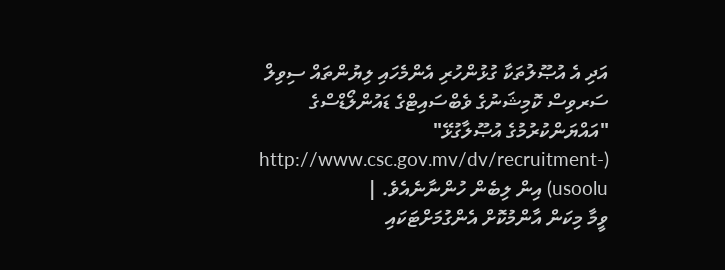އަދި އެ އުޞޫލުތަކާ ގުޅުންހުރި އެންމެހައި ލިޔުންތައް ސިވިލް ސަރވިސް ކޮމިޝަނުގެ ވެބްސައިޓްގެ ޑައުންލޯޑްސްގެ "އައްޔަންކުރުމުގެ އުޞޫލާގުޅޭ" (http://www.csc.gov.mv/dv/recruitment-usoolu) އިން ލިބެން ހުންނާނެއެވެ. |
ވީމާ މިކަން އާންމުކޮށް އެންގުމަށްޓަކައި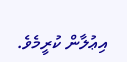އިޢުލާން ކުރީމެވެ.